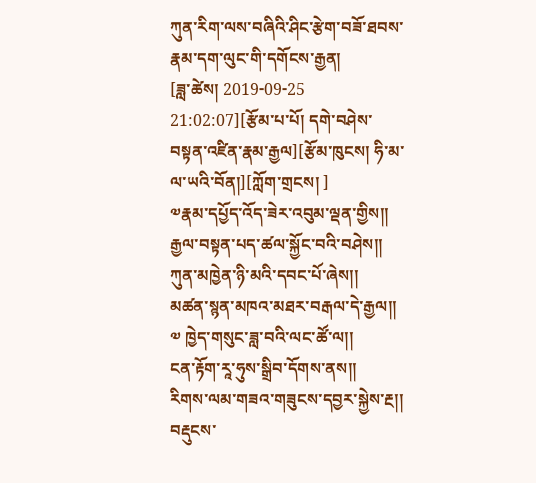ཀུན་རིག་ལས་བཞིའི་ཤིང་རྩེག་བཟོ་ཐབས་རྣམ་དག་ལུང་གི་དགོངས་རྒྱན།
[ཟླ་ཚེས། 2019-09-25 21:02:07][རྩོམ་པ་པོ། དགེ་བཤེས་བསྟན་འཛིན་རྣམ་རྒྱལ][རྩོམ་ཁུངས། ཧི་མ་ལ་ཡའི་བོན།][ཀློག་གྲངས། ]
༧རྣམ་དཔྱོད་འོད་ཟེར་འབུམ་ལྡན་གྱིས།།
རྒྱལ་བསྟན་པད་ཚལ་སྐྱོང་བའི་བཤེས།།
ཀུན་མཁྱེན་ཉི་མའི་དབང་པོ་ཞེས།།
མཚན་སྙན་མཁའ་མཐར་བརྒལ་དེ་རྒྱལ།།
༧ ཁྱེད་གསུང་ཟླ་བའི་ལང་ཚོ་ལ།།
ངན་རྟོག་རཱ་ཧུས་སྒྲིབ་དོགས་ནས།།
རིགས་ལམ་གཟའ་གཟུངས་དབྱར་སྐྱེས་རྔ།།
བརྡུངས་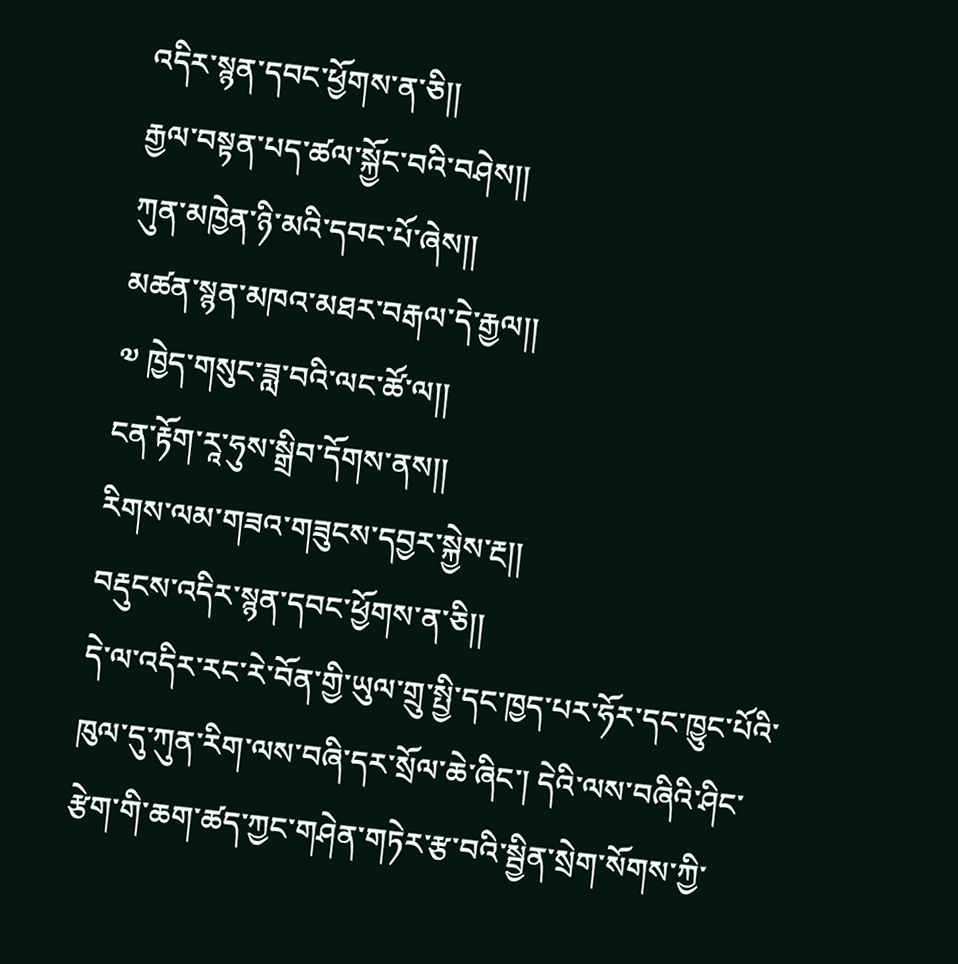འདིར་སྙན་དབང་ཕྱོགས་ན་ཅི།།
རྒྱལ་བསྟན་པད་ཚལ་སྐྱོང་བའི་བཤེས།།
ཀུན་མཁྱེན་ཉི་མའི་དབང་པོ་ཞེས།།
མཚན་སྙན་མཁའ་མཐར་བརྒལ་དེ་རྒྱལ།།
༧ ཁྱེད་གསུང་ཟླ་བའི་ལང་ཚོ་ལ།།
ངན་རྟོག་རཱ་ཧུས་སྒྲིབ་དོགས་ནས།།
རིགས་ལམ་གཟའ་གཟུངས་དབྱར་སྐྱེས་རྔ།།
བརྡུངས་འདིར་སྙན་དབང་ཕྱོགས་ན་ཅི།།
དེ་ལ་འདིར་རང་རེ་བོན་གྱི་ཡུལ་གྲུ་སྤྱི་དང་ཁྱད་པར་ཧོར་དང་ཁྱུང་པོའི་ཁུལ་དུ་ཀུན་རིག་ལས་བཞི་དར་སྲོལ་ཆེ་ཞིང་། དེའི་ལས་བཞིའི་ཤིང་རྩེག་གི་ཆག་ཚད་ཀྱང་གཤེན་གཏེར་རྩ་བའི་སྦྱིན་སྲེག་སོགས་ཀྱི་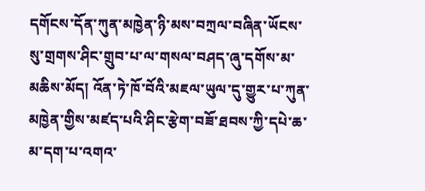དགོངས་དོན་ཀུན་མཁྱེན་ཉི་མས་བཀྲལ་བཞིན་ཡོངས་སུ་གྲགས་ཤིང་གྲུབ་པ་ལ་གསལ་བཤད་ཞུ་དགོས་མ་མཆིས་མོད། འོན་ཏེ་ཁོ་བོའི་མཇལ་ཡུལ་དུ་གྱུར་པ་ཀུན་མཁྱེན་གྱིས་མཛད་པའི་ཤིང་རྩེག་བཟོ་ཐབས་ཀྱི་དཔེ་ཆ་མ་དག་པ་འགའ་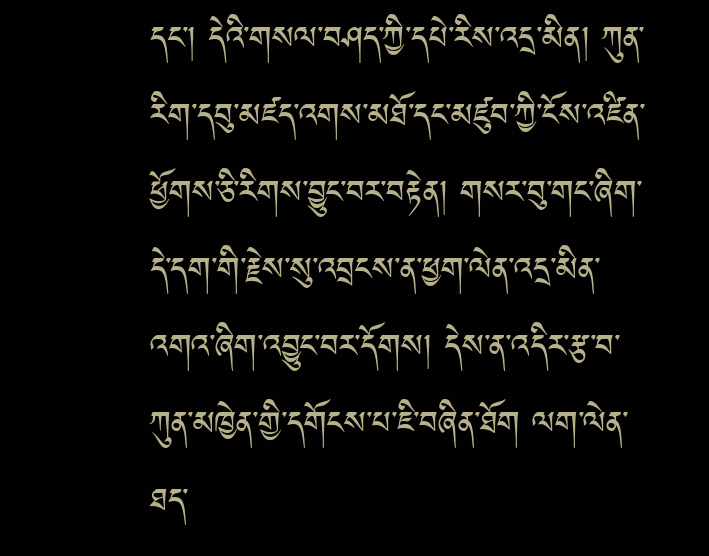དང་། དེའི་གསལ་བཤད་ཀྱི་དཔེ་རིས་འདྲ་མིན། ཀུན་རིག་དབུ་མཛད་འགས་མཐོ་དང་མཛུབ་ཀྱི་ངོས་འཛིན་ཕྱོགས་ཅི་རིགས་བྱུང་བར་བརྟེན། གསར་བུ་གང་ཞིག་དེ་དག་གི་རྗེས་སུ་འབྲངས་ན་ཕྱག་ལེན་འདྲ་མིན་འགའ་ཞིག་འབྱུང་བར་དོགས། དེས་ན་འདིར་རྩ་བ་ཀུན་མཁྱེན་གྱི་དགོངས་པ་ཇི་བཞིན་ཐོག ལག་ལེན་ཐད་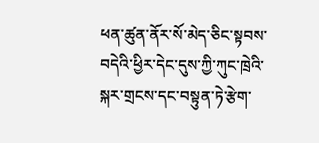ཕན་ཚུན་ནོར་སོ་མེད་ཅིང་སྟབས་བདེའི་ཕྱིར་དེང་དུས་ཀྱི་ཀུང་ཁྲེའི་སྐར་གྲངས་དང་བསྟུན་ཏེ་རྩེག་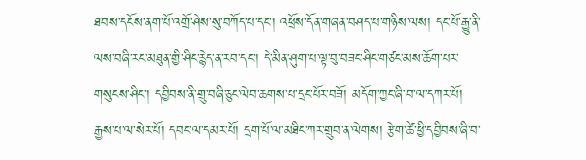ཐབས་དངོས་ནག་པོ་འགྲོ་ཤེས་སུ་བཀོད་པ་དང་། འཕྲོས་དོན་གཞན་བཤད་པ་གཉིས་ལས། དང་པོ་རྒྱུ་ནི་ལས་བཞི་རང་མཐུན་གྱི་ཤིང་རྙེད་ན་རབ་དང་། དེ་མིན་ཤུག་པ་ལྟ་བུ་བཟང་ཤིང་གཙང་མས་ཆོག་པར་གསུངས་ཤིང་། དབྱིབས་ནི་གྲུ་བཞི་ཅུང་ལེབ་ཆགས་པ་དྲང་པོར་བཟོ། མདོག་ཀྱང་ཞི་བ་ལ་དཀར་པོ། རྒྱས་པ་ལ་སེར་པོ། དབང་ལ་དམར་པོ། དྲག་པོ་ལ་མཐིང་ཀར་གྲུབ་ན་ལེགས། རྩེག་ཚེ་ཕྱི་དབྱིབས་ཞི་བ་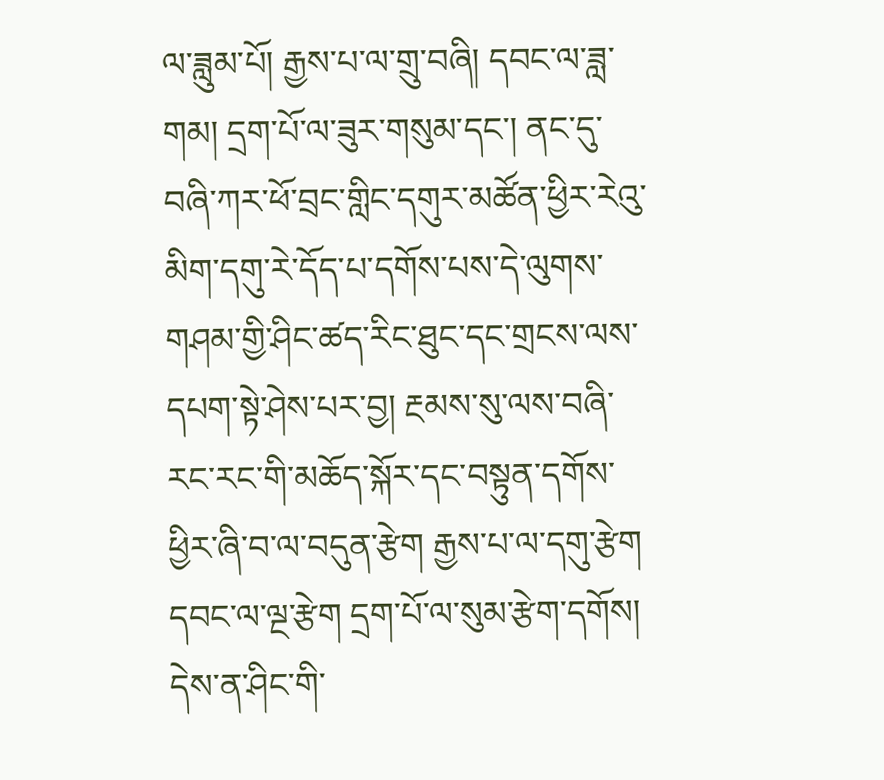ལ་ཟླུམ་པོ། རྒྱས་པ་ལ་གྲུ་བཞི། དབང་ལ་ཟླ་གམ། དྲག་པོ་ལ་ཟུར་གསུམ་དང་། ནང་དུ་བཞི་ཀར་ཕོ་བྲང་གླིང་དགུར་མཚོན་ཕྱིར་རེའུ་མིག་དགུ་རེ་དོད་པ་དགོས་པས་དེ་ལུགས་གཤམ་གྱི་ཤིང་ཚད་རིང་ཐུང་དང་གྲངས་ལས་དཔག་སྟེ་ཤེས་པར་བྱ། རྔམས་སུ་ལས་བཞི་རང་རང་གི་མཆོད་སྐོར་དང་བསྟུན་དགོས་ཕྱིར་ཞི་བ་ལ་བདུན་རྩེག རྒྱས་པ་ལ་དགུ་རྩེག དབང་ལ་ལྔ་རྩེག དྲག་པོ་ལ་སུམ་རྩེག་དགོས། དེས་ན་ཤིང་གི་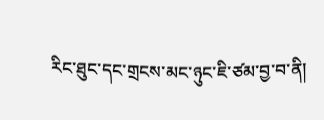རིང་ཐུང་དང་གྲངས་མང་ཉུང་ཇི་ཙམ་བྱ་བ་ནི།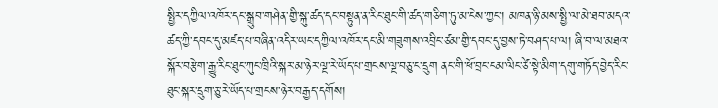སྤྱིར་དཀྱིལ་འཁོར་དང་སྒྲུབ་གཤེན་གྱི་སྐུ་ཚད་དང་བསྟུན་ན་རིང་ཐུང་གི་ཚད་གཅིག་ཏུ་མ་ངེས་ཀྱང་། མཁན་ཉི་མས་སྤྱི་ལ་མེ་ཐབ་མདའ་ཚད་ཀྱི་དབང་དུ་མཛད་པ་བཞིན་འདིར་ཡང་དཀྱིལ་འཁོར་དང་མི་གཟུགས་འབྲིང་ཙམ་གྱི་དབང་དུ་བྱས་ཏེ་བཤད་པ་ལ། ཞི་བ་ལ་མཐའ་སྐོར་བརྩེག་རྒྱུ་རིང་ཐུང་ཀུང་ཁྲིའི་སྐར་མ་ཉེར་ལྔ་རེ་ཡོད་པ་གྲངས་ལྔ་བཅུ་ང་དྲུག ནང་གི་ཕོ་བྲང་ངམ་ལིང་ཙེ་སྟེ་མིག་དགུ་གཏོད་བྱེད་རིང་ཐུང་སྐར་དྲུག་ཅུ་རེ་ཡོད་པ་གྲངས་ཉེར་བརྒྱད་དགོས།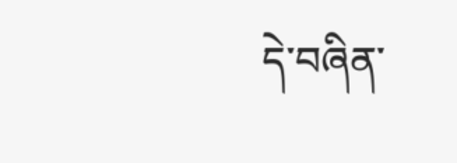དེ་བཞིན་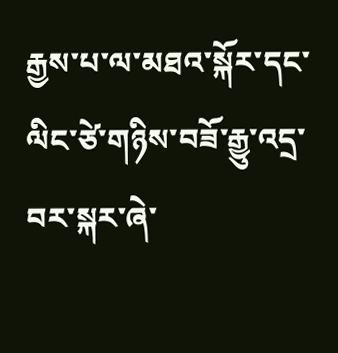རྒྱས་པ་ལ་མཐའ་སྐོར་དང་ལིང་ཙེ་གཉིས་བཟོ་རྒྱུ་འདྲ་བར་སྐར་ཞེ་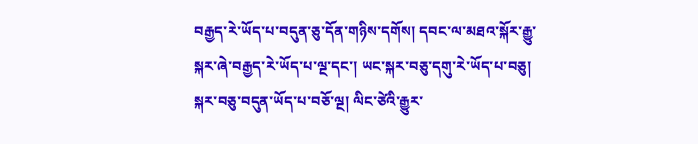བརྒྱད་རེ་ཡོད་པ་བདུན་ཅུ་དོན་གཉིས་དགོས། དབང་ལ་མཐའ་སྐོར་རྒྱུ་སྐར་ཞེ་བརྒྱད་རེ་ཡོད་པ་ལྔ་དང་། ཡང་སྐར་བཅུ་དགུ་རེ་ཡོད་པ་བཅུ། སྐར་བཅུ་བདུན་ཡོད་པ་བཅོ་ལྔ། ལིང་ཙེའི་རྒྱུར་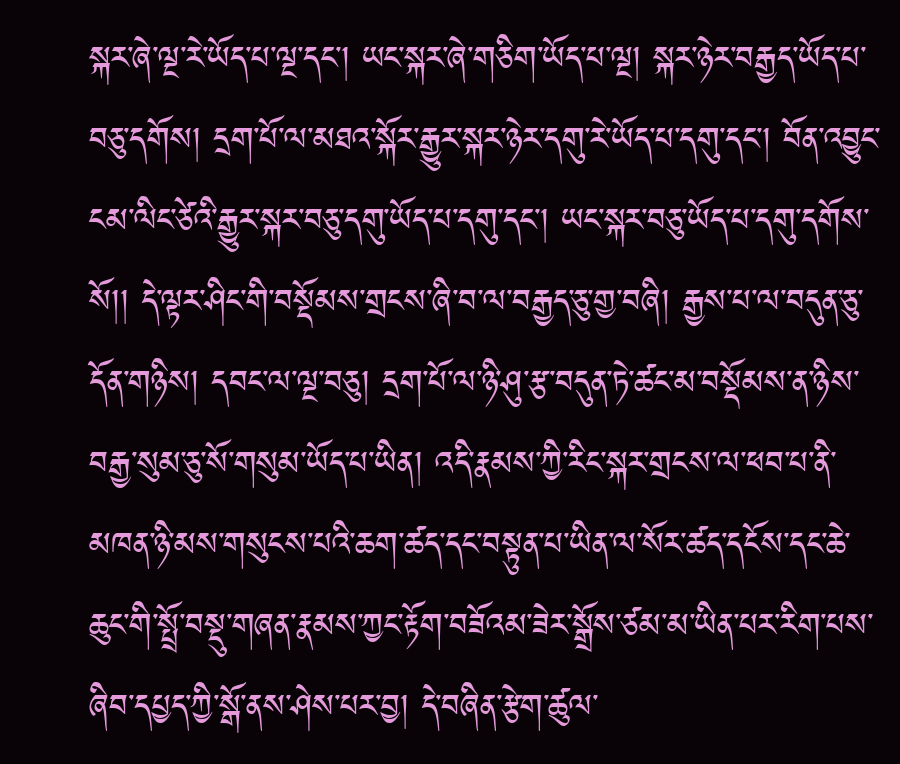སྐར་ཞེ་ལྔ་རེ་ཡོད་པ་ལྔ་དང་། ཡང་སྐར་ཞེ་གཅིག་ཡོད་པ་ལྔ། སྐར་ཉེར་བརྒྱད་ཡོད་པ་བཅུ་དགོས། དྲག་པོ་ལ་མཐའ་སྐོར་རྒྱུར་སྐར་ཉེར་དགུ་རེ་ཡོད་པ་དགུ་དང་། བོན་འབྱུང་ངམ་ལིང་ཙེའི་རྒྱུར་སྐར་བཅུ་དགུ་ཡོད་པ་དགུ་དང་། ཡང་སྐར་བཅུ་ཡོད་པ་དགུ་དགོས་སོ།། དེ་ལྟར་ཤིང་གི་བསྡོམས་གྲངས་ཞི་བ་ལ་བརྒྱད་ཅུ་གྱ་བཞི། རྒྱས་པ་ལ་བདུན་ཅུ་དོན་གཉིས། དབང་ལ་ལྔ་བཅུ། དྲག་པོ་ལ་ཉི་ཤུ་རྩ་བདུན་ཏེ་ཚང་མ་བསྡོམས་ན་ཉིས་བརྒྱ་སུམ་ཅུ་སོ་གསུམ་ཡོད་པ་ཡིན། འདི་རྣམས་ཀྱི་རིང་སྐར་གྲངས་ལ་ཕབ་པ་ནི་མཁན་ཉི་མས་གསུངས་པའི་ཆག་ཚད་དང་བསྟུན་པ་ཡིན་ལ་སོར་ཚད་དངོས་དང་ཆེ་ཆུང་གི་སྤྲོ་བསྡུ་གཞན་རྣམས་ཀྱང་རྟོག་བཟོའམ་ཟེར་སྒྲོས་ཙམ་མ་ཡིན་པར་རིག་པས་ཞིབ་དཔྱད་ཀྱི་སྒོ་ནས་ཤེས་པར་བྱ། དེ་བཞིན་རྩེག་ཚུལ་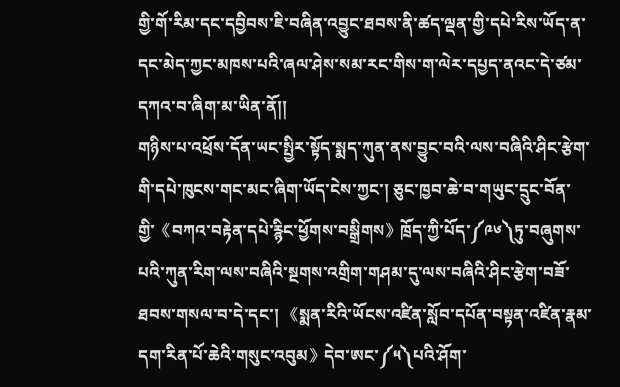གྱི་གོ་རིམ་དང་དབྱིབས་ཇི་བཞིན་འབྱུང་ཐབས་ནི་ཚད་ལྡན་གྱི་དཔེ་རིས་ཡོད་ན་དང་མེད་ཀྱང་མཁས་པའི་ཞལ་ཤེས་སམ་རང་གིས་ག་ལེར་དཔྱད་ནའང་དེ་ཙམ་དཀའ་བ་ཞིག་མ་ཡིན་ནོ།།
གཉིས་པ་འཕྲོས་དོན་ཡང་སྤྱིར་སྟོད་སྨད་ཀུན་ནས་བྱུང་བའི་ལས་བཞིའི་ཤིང་རྩེག་གི་དཔེ་ཁུངས་གང་མང་ཞིག་ཡོད་ངེས་ཀྱང་། ཅུང་ཁྱབ་ཆེ་བ་གཡུང་དྲུང་བོན་གྱི་《བཀའ་བརྟེན་དཔེ་རྙིང་ཕྱོགས་བསྒྲིགས》ཁྲོད་ཀྱི་པོད་༼༩༦༽ཏུ་བཞུགས་པའི་ཀུན་རིག་ལས་བཞིའི་སྔགས་འགྲིག་གཤམ་དུ་ལས་བཞིའི་ཤིང་རྩེག་བཟོ་ཐབས་གསལ་བ་དེ་དང་། 《སྨན་རིའི་ཡོངས་འཛིན་སློབ་དཔོན་བསྟན་འཛིན་རྣམ་དག་རིན་པོ་ཆེའི་གསུང་འབུམ》དེབ་ཨང་༼༥༽པའི་ཤོག་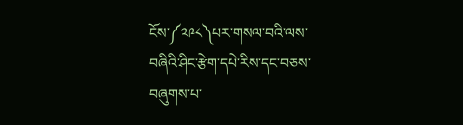ངོས་༼༢༩༨༽པར་གསལ་བའི་ལས་བཞིའི་ཤིང་རྩེག་དཔེ་རིས་དང་བཅས་བཞུགས་པ་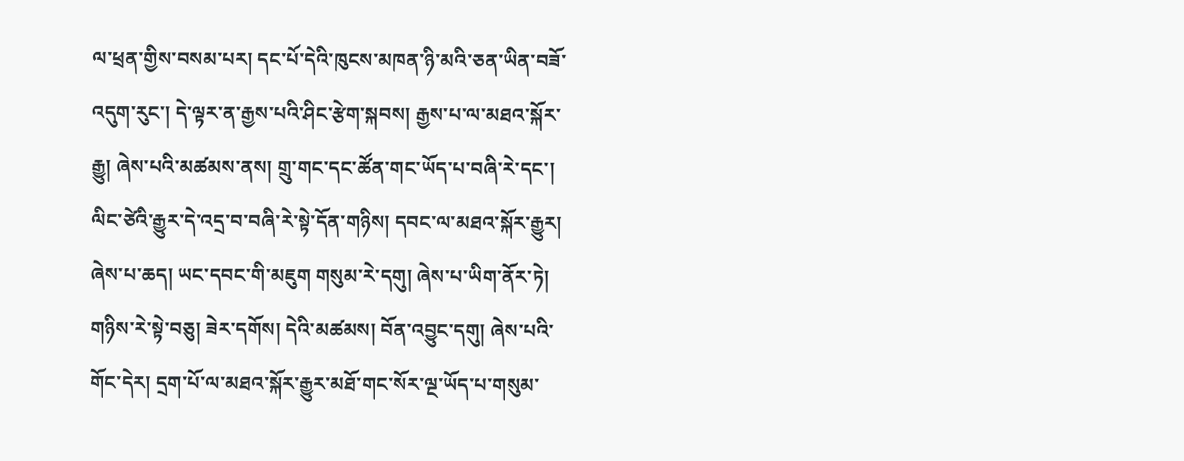ལ་ཕྲན་གྱིས་བསམ་པར། དང་པོ་དེའི་ཁུངས་མཁན་ཉི་མའི་ཅན་ཡིན་བཟོ་འདུག་རུང་། དེ་ལྟར་ན་རྒྱས་པའི་ཤིང་རྩེག་སྐབས། རྒྱས་པ་ལ་མཐའ་སྐོར་རྒྱུ། ཞེས་པའི་མཚམས་ནས། གྲུ་གང་དང་ཚོན་གང་ཡོད་པ་བཞི་རེ་དང་། ལིང་ཙེའི་རྒྱུར་དེ་འདྲ་བ་བཞི་རེ་སྟེ་དོན་གཉིས། དབང་ལ་མཐའ་སྐོར་རྒྱུར། ཞེས་པ་ཆད། ཡང་དབང་གི་མཇུག གསུམ་རེ་དགུ། ཞེས་པ་ཡིག་ནོར་ཏེ། གཉིས་རེ་སྟེ་བཅུ། ཟེར་དགོས། དེའི་མཚམས། བོན་འབྱུང་དགུ། ཞེས་པའི་གོང་དེར། དྲག་པོ་ལ་མཐའ་སྐོར་རྒྱུར་མཐོ་གང་སོར་ལྔ་ཡོད་པ་གསུམ་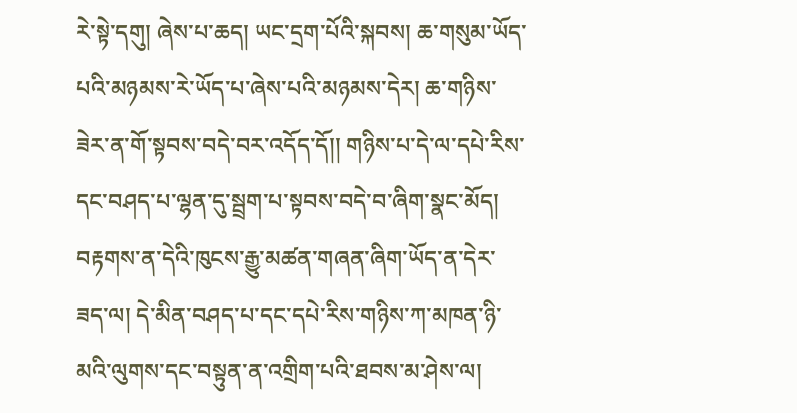རེ་སྟེ་དགུ། ཞེས་པ་ཆད། ཡང་དྲག་པོའི་སྐབས། ཆ་གསུམ་ཡོད་པའི་མཉམས་རེ་ཡོད་པ་ཞེས་པའི་མཉམས་དེར། ཆ་གཉིས་ཟེར་ན་གོ་སྟབས་བདེ་བར་འདོད་དོ།། གཉིས་པ་དེ་ལ་དཔེ་རིས་དང་བཤད་པ་ལྷན་དུ་སྦྲག་པ་སྟབས་བདེ་བ་ཞིག་སྣང་མོད། བརྟགས་ན་དེའི་ཁུངས་རྒྱུ་མཚན་གཞན་ཞིག་ཡོད་ན་དེར་ཟད་ལ། དེ་མིན་བཤད་པ་དང་དཔེ་རིས་གཉིས་ཀ་མཁན་ཉི་མའི་ལུགས་དང་བསྟུན་ན་འགྲིག་པའི་ཐབས་མ་ཤེས་ལ།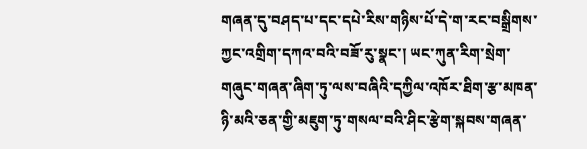གཞན་དུ་བཤད་པ་དང་དཔེ་རིས་གཉིས་པོ་དེ་ག་རང་བསྒྲིགས་ཀྱང་འགྲིག་དཀའ་བའི་བཟོ་རུ་སྣང་། ཡང་ཀུན་རིག་སྲེག་གཞུང་གཞན་ཞིག་ཏུ་ལས་བཞིའི་དཀྱིལ་འཁོར་ཐིག་རྩ་མཁན་ཉི་མའི་ཅན་གྱི་མཇུག་ཏུ་གསལ་བའི་ཤིང་རྩེག་སྐབས་གཞན་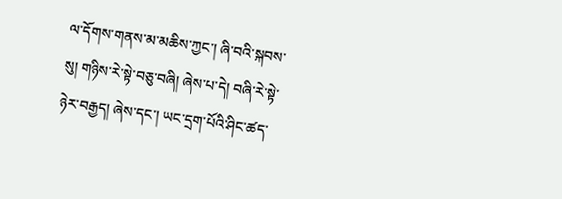ལ་དོགས་གནས་མ་མཆིས་ཀྱང་། ཞི་བའི་སྐབས་སུ། གཉིས་རེ་སྟེ་བཅུ་བཞི། ཞེས་པ་དེ། བཞི་རེ་སྟེ་ཉེར་བརྒྱད། ཞེས་དང་། ཡང་དྲག་པོའི་ཤིང་ཚད་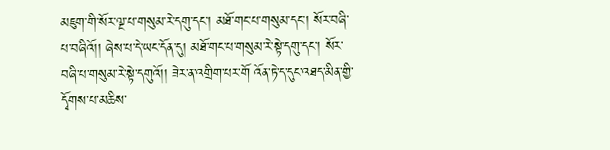མཇུག་གི་སོར་ལྔ་པ་གསུམ་རེ་དགུ་དང་། མཐོ་གང་པ་གསུམ་དང་། སོར་བཞི་པ་བཞིའོ།། ཞེས་པ་དེ་ཡང་དོན་དུ། མཐོ་གང་པ་གསུམ་རེ་སྟེ་དགུ་དང་། སོར་བཞི་པ་གསུམ་རེ་སྟེ་དགུའོ།། ཟེར་ན་འགྲིག་པར་གོ འོན་ཏེ་ད་དུང་འཐད་མིན་གྱི་དྭོགས་པ་མཆིས་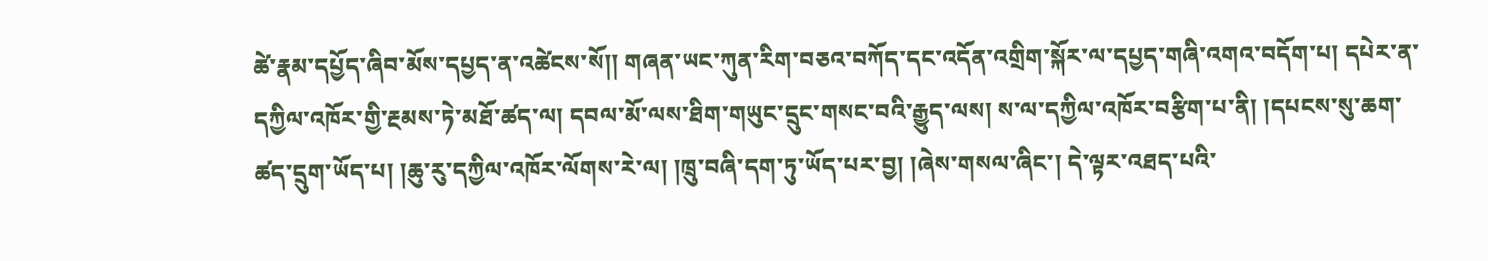ཚེ་རྣམ་དཔྱོད་ཞིབ་མོས་དཔྱད་ན་འཚེངས་སོ།། གཞན་ཡང་ཀུན་རིག་བཅའ་བཀོད་དང་འདོན་འགྲིག་སྐོར་ལ་དཔྱད་གཞི་འགའ་བདོག་པ། དཔེར་ན་དཀྱིལ་འཁོར་གྱི་རྔམས་ཏེ་མཐོ་ཚད་ལ། དབལ་མོ་ལས་ཐིག་གཡུང་དྲུང་གསང་བའི་རྒྱུད་ལས། ས་ལ་དཀྱིལ་འཁོར་བརྩིག་པ་ནི། །དཔངས་སུ་ཆག་ཚད་དྲུག་ཡོད་པ། །ཆུ་རུ་དཀྱིལ་འཁོར་ལོགས་རེ་ལ། །ཁྲུ་བཞི་དག་ཏུ་ཡོད་པར་བྱ། །ཞེས་གསལ་ཞིང་། དེ་ལྟར་འཐད་པའི་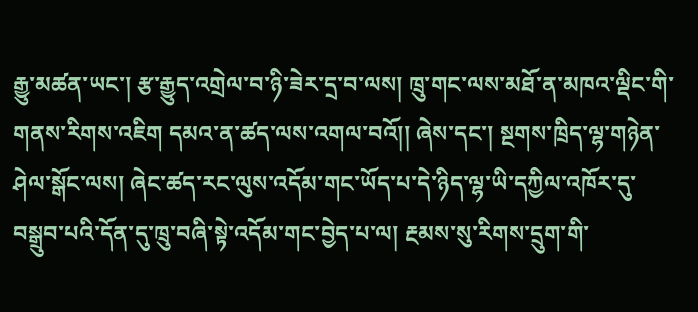རྒྱུ་མཚན་ཡང་། རྩ་རྒྱུད་འགྲེལ་བ་ཉི་ཟེར་དྲ་བ་ལས། ཁྲུ་གང་ལས་མཐོ་ན་མཁའ་ལྡིང་གི་གནས་རིགས་འཇིག དམའ་ན་ཚད་ལས་འགལ་བའོ།། ཞེས་དང་། སྔགས་ཁྲིད་ལྷ་གཉེན་ཤེལ་སྒོང་ལས། ཞེང་ཚད་རང་ལུས་འདོམ་གང་ཡོད་པ་དེ་ཉིད་ལྷ་ཡི་དཀྱིལ་འཁོར་དུ་བསྒྲུབ་པའི་དོན་དུ་ཁྲུ་བཞི་སྟེ་འདོམ་གང་བྱེད་པ་ལ། རྔམས་སུ་རིགས་དྲུག་གི་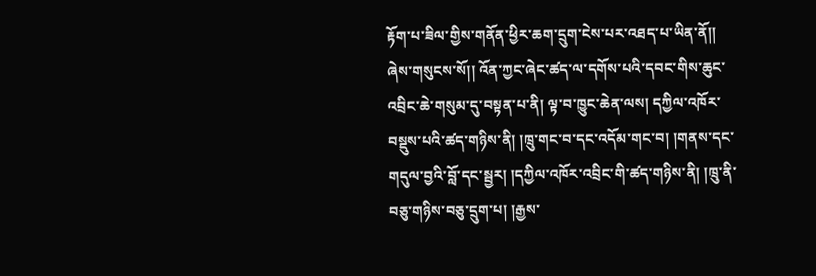རྟོག་པ་ཟིལ་གྱིས་གནོན་ཕྱིར་ཆག་དྲུག་ངེས་པར་འཐད་པ་ཡིན་ནོ།། ཞེས་གསུངས་སོ།། འོན་ཀྱང་ཞེང་ཚད་ལ་དགོས་པའི་དབང་གིས་ཆུང་འབྲིང་ཆེ་གསུམ་དུ་བསྟན་པ་ནི། ལྟ་བ་ཁྱུང་ཆེན་ལས། དཀྱིལ་འཁོར་བསྡུས་པའི་ཚད་གཉིས་ནི། །ཁྲུ་གང་བ་དང་འདོམ་གང་བ། །གནས་དང་གདུལ་བྱའི་བློ་དང་སྦྱར། །དཀྱིལ་འཁོར་འབྲིང་གི་ཚད་གཉིས་ནི། །ཁྲུ་ནི་བཅུ་གཉིས་བཅུ་དྲུག་པ། །རྒྱས་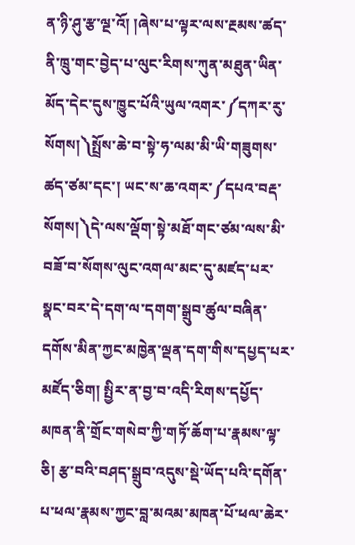ན་ཉི་ཤུ་རྩ་ལྔ་འོ། །ཞེས་པ་ལྟར་ལས་རྔམས་ཚད་ནི་ཁྲུ་གང་བྱེད་པ་ལུང་རིགས་ཀུན་མཐུན་ཡིན་མོད་དེང་དུས་ཁྱུང་པོའི་ཡུལ་འགར་༼དཀར་རུ་སོགས།༽སྤྲོས་ཆེ་བ་སྟེ་ཧ་ལམ་མི་ཡི་གཟུགས་ཚད་ཙམ་དང་། ཡང་ས་ཆ་འགར་༼དཔའ་བརྡ་སོགས།༽དེ་ལས་ལྡོག་སྟེ་མཐོ་གང་ཙམ་ལས་མི་བཟོ་བ་སོགས་ལུང་འགལ་མང་དུ་མཛད་པར་སྣང་བར་དེ་དག་ལ་དགག་སྒྲུབ་ཚུལ་བཞིན་དགོས་མིན་ཀྱང་མཁྱེན་ལྡན་དག་གིས་དཔྱད་པར་མཛོད་ཅིག། སྤྱིར་ན་བྱ་བ་འདི་རིགས་དཔྱོད་མཁན་ནི་གྲོང་གསེབ་ཀྱི་གཏོ་ཆོག་པ་རྣམས་ལྟ་ཅི། རྩ་བའི་བཤད་སྒྲུབ་འདུས་སྡེ་ཡོད་པའི་དགོན་པ་ཕལ་རྣམས་ཀྱང་བླ་མའམ་མཁན་པོ་ཕལ་ཆེར་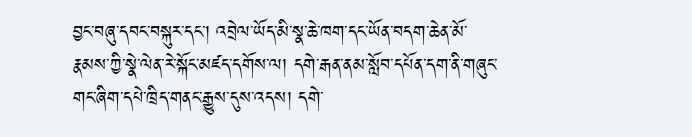བྱང་བཞུ་དབང་བསྐུར་དང་། འབྲེལ་ཡོད་མི་སྣ་ཆེ་ཁག་དང་ཡོན་བདག་ཆེན་མོ་རྣམས་ཀྱི་སྣེ་ལེན་རེ་སྐོང་མཛད་དགོས་ལ། དགེ་རྒན་ནམ་སློབ་དཔོན་དག་ནི་གཞུང་གང་ཞིག་དཔེ་ཁྲིད་གནང་རྒྱུས་དུས་འདས། དགེ་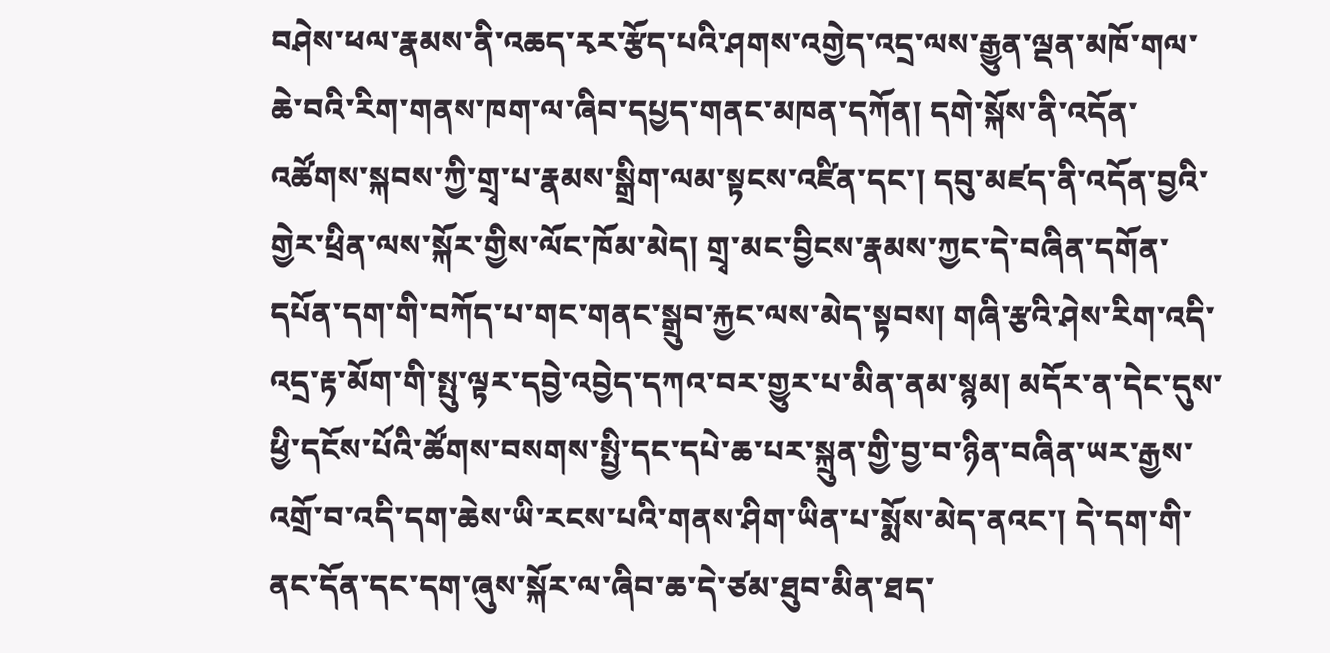བཤེས་ཕལ་རྣམས་ནི་འཆད་རྭར་རྩོད་པའི་ཤགས་འགྱེད་འདྲ་ལས་རྒྱུན་ལྡན་མཁོ་གལ་ཆེ་བའི་རིག་གནས་ཁག་ལ་ཞིབ་དཔྱད་གནང་མཁན་དཀོན། དགེ་སྐོས་ནི་འདོན་འཚོགས་སྐབས་ཀྱི་གྲྭ་པ་རྣམས་སྒྲིག་ལམ་སྟངས་འཛིན་དང་། དབུ་མཛད་ནི་འདོན་བྱའི་གྱེར་ཕྲིན་ལས་སྐོར་གྱིས་ལོང་ཁོམ་མེད། གྲྭ་མང་བྱིངས་རྣམས་ཀྱང་དེ་བཞིན་དགོན་དཔོན་དག་གི་བཀོད་པ་གང་གནང་སྒྲུབ་རྐྱང་ལས་མེད་སྟབས། གཞི་རྩའི་ཤེས་རིག་འདི་འདྲ་རྟ་མོག་གི་སྤུ་ལྟར་དབྱེ་འབྱེད་དཀའ་བར་གྱུར་པ་མིན་ནམ་སྙམ། མདོར་ན་དེང་དུས་ཕྱི་དངོས་པོའི་ཚོགས་བསགས་སྤྱི་དང་དཔེ་ཆ་པར་སྐྲུན་གྱི་བྱ་བ་ཉིན་བཞིན་ཡར་རྒྱས་འགྲོ་བ་འདི་དག་ཆེས་ཡི་རངས་པའི་གནས་ཤིག་ཡིན་པ་སྨོས་མེད་ནའང་། དེ་དག་གི་ནང་དོན་དང་དག་ཞུས་སྐོར་ལ་ཞིབ་ཆ་དེ་ཙམ་ཐུབ་མིན་ཐད་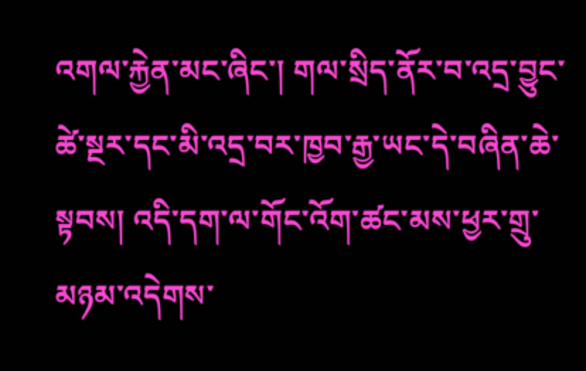འགལ་རྐྱེན་མང་ཞིང་། གལ་སྲིད་ནོར་བ་འདྲ་བྱུང་ཚེ་སྔར་དང་མི་འདྲ་བར་ཁྱབ་རྒྱ་ཡང་དེ་བཞིན་ཆེ་སྟབས། འདི་དག་ལ་གོང་འོག་ཚང་མས་ཕྱར་གྲུ་མཉམ་འདེགས་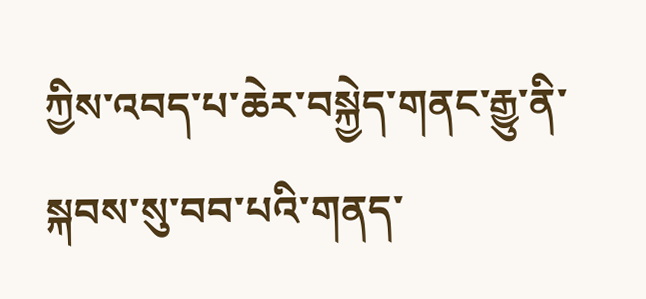ཀྱིས་འབད་པ་ཆེར་བསྐྱེད་གནང་རྒྱུ་ནི་སྐབས་སུ་བབ་པའི་གནད་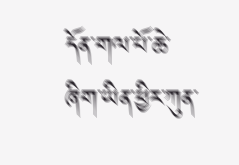དོན་གལ་པོ་ཆེ་ཞིག་ཡིན་ཕྱིར་ཀུན་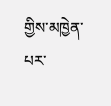གྱིས་མཁྱེན་པར་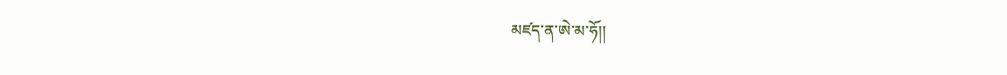མཛད་ན་ཨེ་མ་ཧོ།།